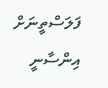ފަލަސްތީނަށް އިންސާނީ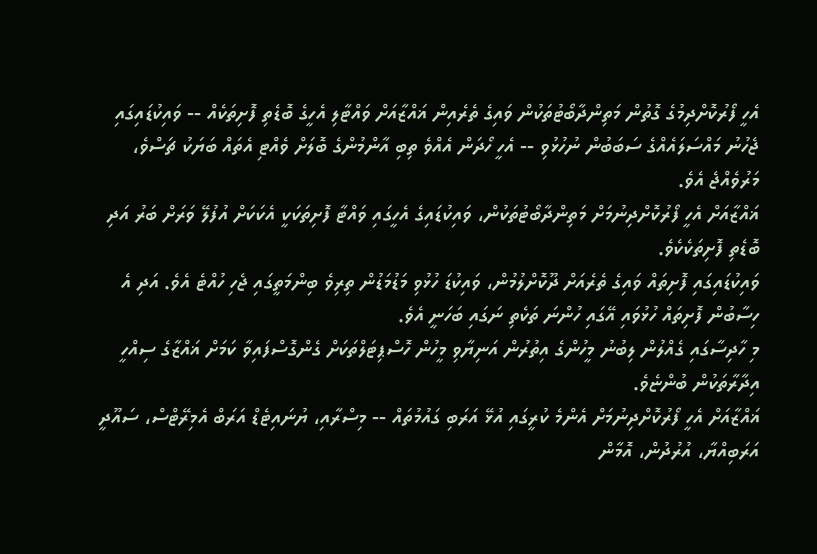އެހީ ފޯރުކޮށްދިމުގެ ގޮތުން މަތިންދާބޯޓުތަކުން ވައިގެ ތެރެއިން ޣައްޒާއަށް ވައްޓާލި އެހީގެ ބޮޑެތި ފޮށިތަކެއް -- ވައިކުޑައިގައި ޖެހުނު މައްސަލައެއްގެ ސަބަބުން ނުހުޅުވި -- އެހީ ހޯދަން އެއްވެ ތިބި އާންމުންގެ ބޮލަށް ވެއްޓި އެތައް ބަޔަކު ޗަސްވެ، މަރުވެއްޖެ އެވެ.
ޣައްޒާއަށް އެހީ ފޯރުކޮށްދިނުމަށް މަތިންދާބޯޓުތަކުން، ވައިކުޑައިގެ އެހީގައި ވައްޓާ ފޮށިތަކަކީ އެކަކަށް އުފުލޭ ވަރަށް ބަރު އަދި ބޮޑެތި ފޮށިތަކެކެވެ.
ވައިކުޑައިގައި ފޮށިތައް ވައިގެ ތެރެއަށް ދޫކޮށްލުމުން، ވައިކުޑަ ހުޅުވި މަޑުމަޑުން ތިރިވެ ބިންމަތީގައި ޖެހި ހުއްޓެ އެވެ. އަދި އެ ހިސާބުން ފޮށިތައް ހުޅުވައި އޭގައި ހުންނަ ތަކެތި ނަގައި ބަހަނީ އެވެ.
މި ހާދިސާގައި ގެއްލުން ލިބުނު މީހުންގެ އިތުރުން އަނިޔާވި މީހުން ހޮސްޕިޓަލްތަކަށް ގެންގޮސްފައިވާ ކަމަށް ޣައްޒާގެ ސިއްހީ އިދާރާތަކުން ބުންޏެވެ.
ޣައްޒާއަށް އެހީ ފޯރުކޮށްދިނުމަށް އެންމެ ކުރީގައި އުޅޭ އަރަބި ގައުމުތައް -- މިސްރާއި، ޔުނައިޓެޑް އަރަބް އެމިރޭޓްސް، ސައޫދީ އަރަބިއްޔާ، އުރުދުން، އޮމާން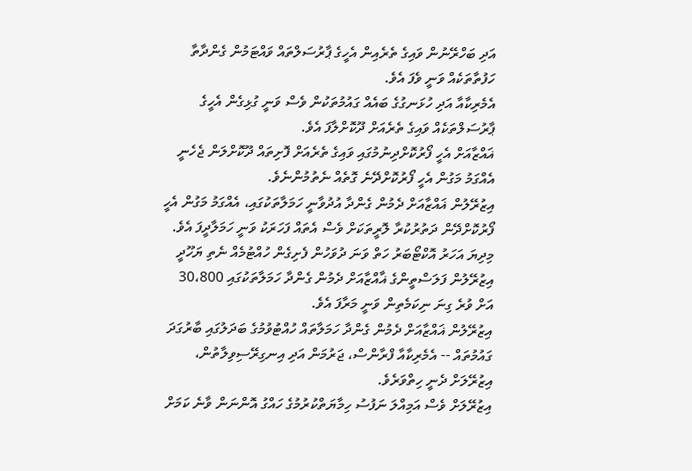އަދި ބަހްރޭނުން ވައިގެ ތެރެއިން އެހީގެ ޕާރުސަލްތައް ވައްޓަމުން ގެންދާތާ ހަފުތާތަކެއް ވަނީ ވެފަ އެވެ.
އެމެރިކާއާ އަދި ހުޅަނގުގެ ބައެއް ގައުމުތަކުން ވެސް ވަނީ ގުޅިގެން އެހީގެ ޕާރުސަލްތަކެއް ވައިގެ ތެރެއަށް ދޫކޮށްލާފަ އެވެ.
ޣައްޒާއަށް އެހީ ފޯރުކޮށްދިނުމުގައި ވައިގެ ތެރެއަށް ފޮށިތައް ދޫކޮށްލަން ޖެހެނީ އެއްގަމު މަގުން އެހީ ފޯރުކޮށްދޭނެ ގޮތެއް ނެތުމުންނެވެ.
އިޒުރޭލުން ޣައްޒާއަށް ދެމުން ގެންދާ އުދުވާނީ ހަމަލާތަކުގައި، އެއްގަމު މަގުން އެހީ ފޯރުކޮށްދޭން ދަތުރުކުރާ ލޮރީތަކަށް ވެސް އެތައް ފަހަރަކު ވަނީ ހަމަލާދީފަ އެވެ.
މިދިޔަ އަހަރު އޮކްޓޯބަރު ހަތް ވަނަ ދުވަހުން ފެށިގެން ހުއްޓުމެއް ނެތި ޔަހޫދީ އިޒުރޭލުން ފަލަސްތީންގެ ޣާއްޒާއަށް ދެމުން ގެންދާ ހަމަލާތަކުގައި 30،800 އަށް ވުރެ ގިނަ ނިކަމެތިން ވަނީ މަރާފަ އެވެ.
އިޒުރޭލުން ޣައްޒާއަށް ދެމުން ގެންދާ ހަމަލާތައް ހުއްޓުވުމުގެ ބަދަލުގައި ބާރުގަދަ ގައުމުތައް -- އެމެރިކާއާ ފްރާންސް، ޖަރުމަން އަދި އިނގިރޭސިވިލާތުން، އިޒުރޭލަށް ދެނީ ހިތްވަރެވެ.
އިޒުރޭލަށް ވެސް އަމިއްލަ ނަފުސު ހިމާޔަތްކުރުމުގެ ހައްގު އޮންނަން ވާނެ ކަމަށް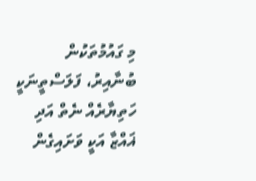މި ގައުމުތަކުން ބުނާއިރު، ފަލަސްތީނަކީ ހަތިޔާރެއް ނެތް އަދި ޣައްޒާ އަކީ ވަށައިގެން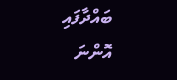ބައްދާފައި އޮންނަ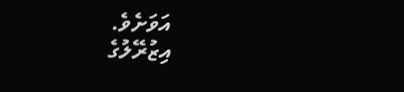އަވަށެވެ.
އިޒުރޭލުގެ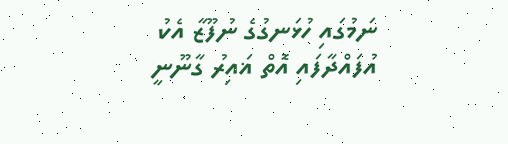ނަމުގައި ހުޅަނގުގެ ނުފޫޒާ އެކު އުފައްދާފައި އޮތް ޣައިރު ގާނޫނީ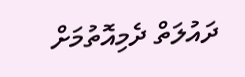ދައުލަތް ދެމިއޮތުމަށް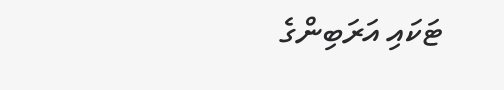ޓަކައި އަރަބިންގެ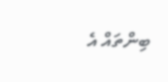ބިންތައް އެ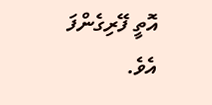އޮތީ ފޭރިގެންފަ އެވެ.